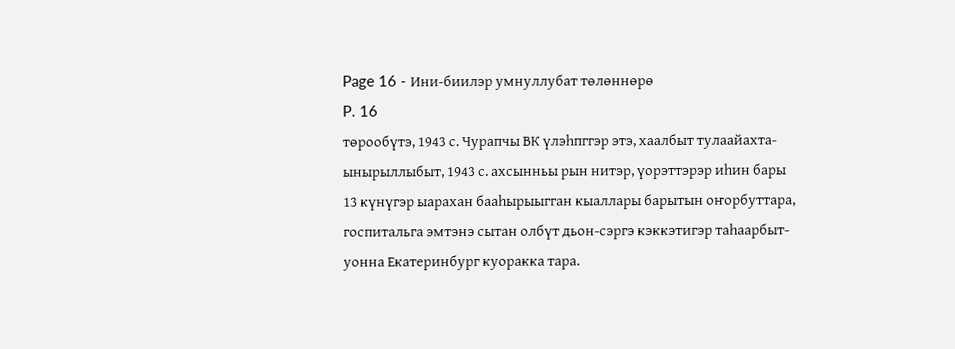Page 16 - Ини-биилэр умнуллубат төлөннөрө
P. 16
төрообүтэ, 1943 с. Чурапчы ВК үлэһпггэр этэ, хаалбыт тулаайахта-
ынырыллыбыт, 1943 с. ахсынньы рын нитэр, үорэттэрэр иһин бары
13 күнүгэр ыарахан бааһырыыгган кыаллары барытын оҥорбуттара,
госпитальга эмтэнэ сытан олбүт дьон-сэргэ кэккэтигэр таһаарбыт-
уонна Екатеринбург куоракка тара.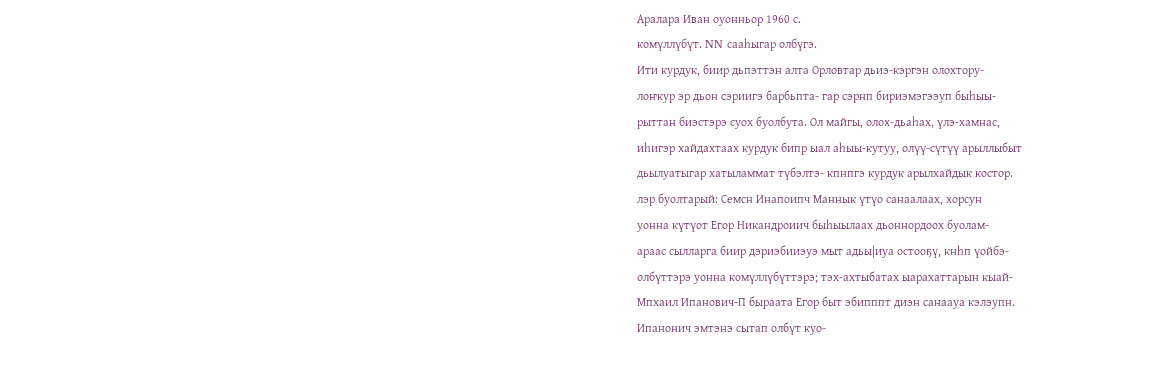Аралара Иван оуонньор 1960 с.
комүллүбүт. NN сааһыгар олбүгэ.
Ити курдук, биир дьпэттэн алта Орловтар дьиэ-кэргэн олохтору-
лоҥкур эр дьон сэриигэ барбьпта- гар сэрнп бириэмэгээуп быһыы-
рыттан биэстэрэ суох буолбута. Ол майгы, олох-дьаһах, үлэ-хамнас,
иһигэр хайдахтаах курдук бипр ыал аһыы-кутуу, олүү-сүтүү арыллыбыт
дьылуатыгар хатыламмат түбэлтэ- кпнпгэ курдук арылхайдык костор.
лэр буолтарый: Семсн Инапоипч Маннык үтүо санаалаах, хорсун
уонна күтүот Егор Никандроиич быһыылаах дьоннордоох буолам-
араас сылларга биир дэриэбииэуэ мыт адьы|иуа остооҕү, кнһп үойбэ-
олбүттэрэ уонна комүллүбүттэрэ; тэх-ахтыбатах ыарахаттарын кыай-
Мпхаил Ипанович-П быраата Егор быт эбипппт диэн санаауа кэлэупн.
Ипанонич эмтэнэ сытап олбүт куо-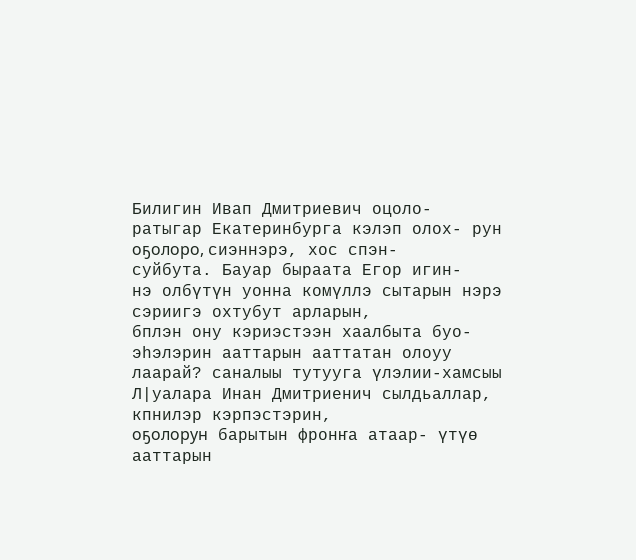Билигин Ивап Дмитриевич оцоло-
ратыгар Екатеринбурга кэлэп олох- рун оҕолоро, сиэннэрэ, хос спэн-
суйбута. Бауар быраата Егор игин-
нэ олбүтүн уонна комүллэ сытарын нэрэ сэриигэ охтубут арларын,
бплэн ону кэриэстээн хаалбыта буо- эһэлэрин ааттарын ааттатан олоуу
лаарай? саналыы тутууга үлэлии-хамсыы
Л|уалара Инан Дмитриенич сылдьаллар, кпнилэр кэрпэстэрин,
оҕолорун барытын фронҥа атаар- үтүө ааттарын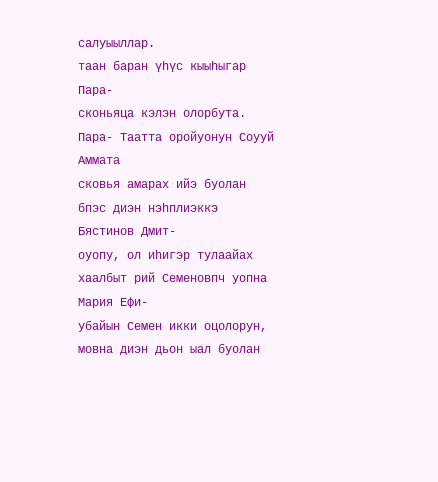салуыыллар.
таан баран үһүс кыыһыгар Пара-
сконьяца кэлэн олорбута. Пара- Таатта оройуонун Соууй Аммата
сковья амарах ийэ буолан бпэс диэн нэһплиэккэ Бястинов Дмит-
оуопу, ол иһигэр тулаайах хаалбыт рий Семеновпч уопна Мария Ефи-
убайын Семен икки оцолорун, мовна диэн дьон ыал буолан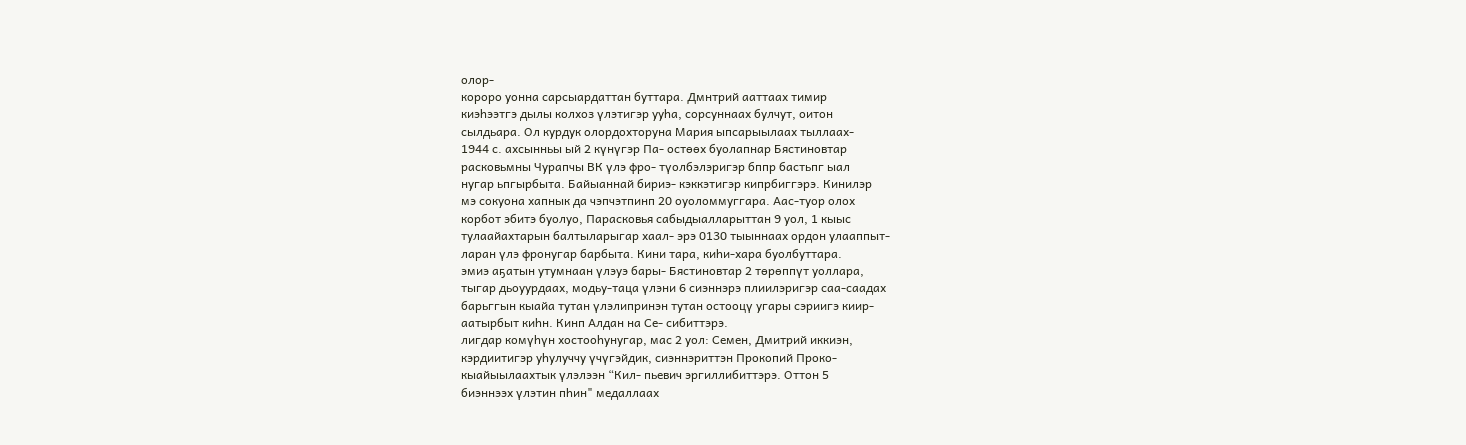олор-
короро уонна сарсыардаттан буттара. Дмнтрий ааттаах тимир
киэһээтгэ дылы колхоз үлэтигэр ууһа, сорсуннаах булчут, оитон
сылдьара. Ол курдук олордохторуна Мария ыпсарыылаах тыллаах-
1944 с. ахсынньы ый 2 күнүгэр Па- остөөх буолапнар Бястиновтар
расковьмны Чурапчы ВК үлэ фро- түолбэлэригэр бппр бастьпг ыал
нугар ьпгырбыта. Байыаннай бириэ- кэккэтигэр кипрбиггэрэ. Кинилэр
мэ сокуона хапнык да чэпчэтпинп 20 оуоломмуггара. Аас-туор олох
корбот эбитэ буолуо, Парасковья сабыдыалларыттан 9 уол, 1 кыыс
тулаайахтарын балтыларыгар хаал- эрэ 0130 тыыннаах ордон улааппыт-
ларан үлэ фронугар барбыта. Кини тара, киһи-хара буолбуттара.
эмиэ аҕатын утумнаан үлэуэ бары- Бястиновтар 2 төрөппүт уоллара,
тыгар дьоуурдаах, модьу-таца үлэни 6 сиэннэрэ плиилэригэр саа-саадах
барьггын кыайа тутан үлэлипринэн тутан остооцү угары сэриигэ киир-
аатырбыт киһн. Кинп Алдан на Се- сибиттэрэ.
лигдар комүһүн хостооһунугар, мас 2 уол: Семен, Дмитрий иккиэн,
кэрдиитигэр уһулуччу үчүгэйдик, сиэннэриттэн Прокопий Проко-
кыайыылаахтык үлэлээн “Кил- пьевич эргиллибиттэрэ. Оттон 5
биэннээх үлэтин пһин" медаллаах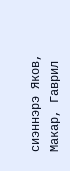сиэннэрэ Яков, Макар, Гаврил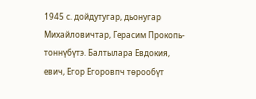1945 с. дойдутугар, дьонугар Михайловичтар, Герасим Прокопь-
тоннүбүтэ. Балтылара Евдокия, евич, Егор Егоровпч төрообүт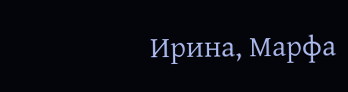Ирина, Марфа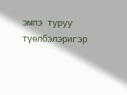эмпэ туруу түөлбэлэригэр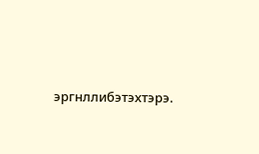эргнллибэтэхтэрэ.